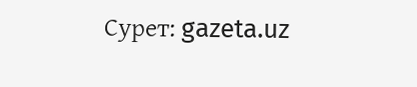Сурет: gazeta.uz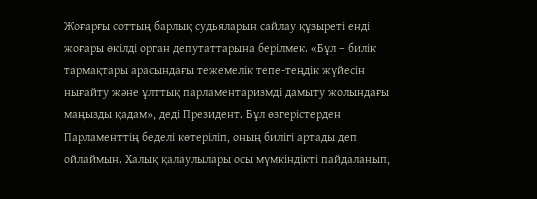Жоғарғы соттың барлық судьяларын сайлау құзыреті енді жоғары өкілді орган депутаттарына берілмек. «Бұл – билік тармақтары арасындағы тежемелік тепе-теңдік жүйесін нығайту және ұлттық парламентаризмді дамыту жолындағы маңызды қадам», деді Президент. Бұл өзгерістерден Парламенттің беделі көтеріліп, оның билігі артады деп ойлаймын. Халық қалаулылары осы мүмкіндікті пайдаланып,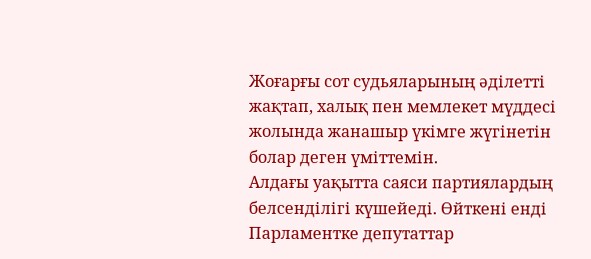Жоғарғы сот судьяларының әділетті жақтап, халық пен мемлекет мүддесі жолында жанашыр үкімге жүгінетін болар деген үміттемін.
Алдағы уақытта саяси партиялардың белсенділігі күшейеді. Өйткені енді Парламентке депутаттар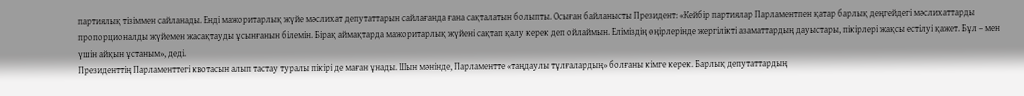партиялық тізіммен сайланады. Енді мажоритарлық жүйе мәслихат депутаттарын сайлағанда ғана сақталатын болыпты. Осыған байланысты Президент: «Кейбір партиялар Парламентпен қатар барлық деңгейдегі мәслихаттарды пропорционалды жүйемен жасақтауды ұсынғанын білемін. Бірақ аймақтарда мажоритарлық жүйені сақтап қалу керек деп ойлаймын. Еліміздің өңірлерінде жергілікті азаматтардың дауыстары, пікірлері жақсы естілуі қажет. Бұл – мен үшін айқын ұстаным», деді.
Президенттің Парламенттегі квотасын алып тастау туралы пікірі де маған ұнады. Шын мәнінде, Парламентте «таңдаулы тұлғалардың» болғаны кімге керек. Барлық депутаттардың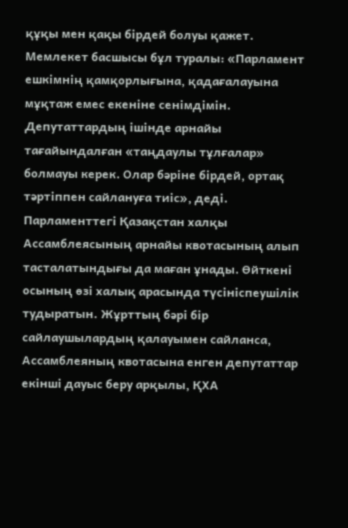құқы мен қақы бірдей болуы қажет. Мемлекет басшысы бұл туралы: «Парламент ешкімнің қамқорлығына, қадағалауына мұқтаж емес екеніне сенімдімін. Депутаттардың ішінде арнайы тағайындалған «таңдаулы тұлғалар» болмауы керек. Олар бәріне бірдей, ортақ тәртіппен сайлануға тиіс», деді.
Парламенттегі Қазақстан халқы Ассамблеясының арнайы квотасының алып тасталатындығы да маған ұнады. Өйткені осының өзі халық арасында түсініспеушілік тудыратын. Жұрттың бәрі бір сайлаушылардың қалауымен сайланса, Ассамблеяның квотасына енген депутаттар екінші дауыс беру арқылы, ҚХА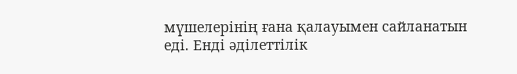мүшелерінің ғана қалауымен сайланатын еді. Енді әділеттілік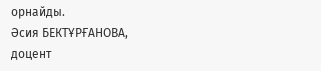орнайды.
Әсия БЕКТҰРҒАНОВА,
доцент